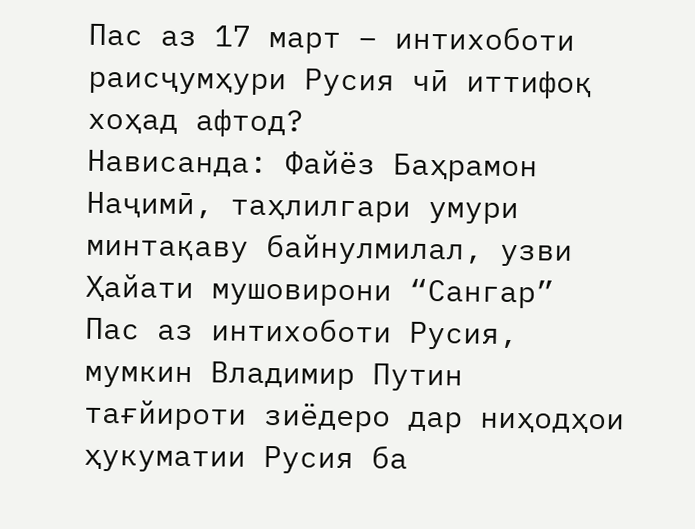Пас аз 17 март – интихоботи раисҷумҳури Русия чӣ иттифоқ хоҳад афтод?
Нависанда: Файёз Баҳрамон Наҷимӣ, таҳлилгари умури минтақаву байнулмилал, узви Ҳайати мушовирони “Сангар”
Пас аз интихоботи Русия, мумкин Владимир Путин тағйироти зиёдеро дар ниҳодҳои ҳукуматии Русия ба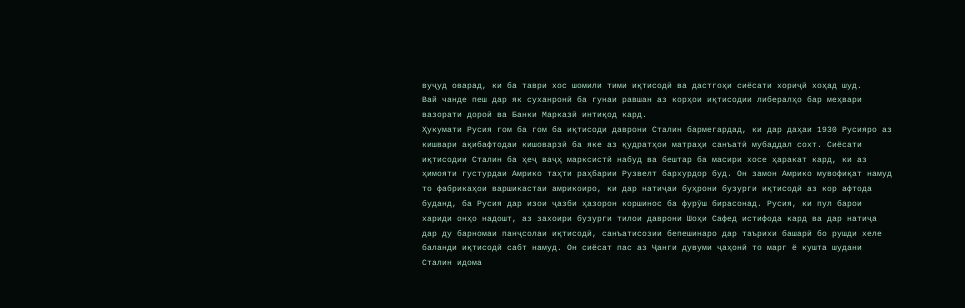вуҷуд оварад, ки ба таври хос шомили тими иқтисодӣ ва дастгоҳи сиёсати хориҷӣ хоҳад шуд.
Вай чанде пеш дар як суханронӣ ба гунаи равшан аз корҳои иқтисодии либералҳо бар меҳвари вазорати дороӣ ва Банки Марказӣ интиқод кард.
Ҳукумати Русия гом ба гом ба иқтисоди даврони Сталин бармегардад, ки дар даҳаи 1930 Русияро аз кишвари ақибафтодаи кишоварзӣ ба яке аз қудратҳои матраҳи санъатӣ мубаддал сохт. Сиёсати иқтисодии Сталин ба ҳеҷ ваҷҳ марксистӣ набуд ва бештар ба масири хосе ҳаракат кард, ки аз ҳимояти густурдаи Амрико таҳти раҳбарии Рузвелт бархурдор буд. Он замон Амрико мувофиқат намуд то фабрикаҳои варшикастаи амрикоиро, ки дар натиҷаи буҳрони бузурги иқтисодӣ аз кор афтода буданд, ба Русия дар изои ҷазби ҳазорон коршинос ба фурӯш бирасонад. Русия, ки пул барои хариди онҳо надошт, аз захоири бузурги тилои даврони Шоҳи Сафед истифода кард ва дар натиҷа дар ду барномаи панҷсолаи иқтисодӣ, санъатисозии бепешинаро дар таърихи башарӣ бо рушди хеле баланди иқтисодӣ сабт намуд. Он сиёсат пас аз Ҷанги дувуми ҷаҳонӣ то марг ё кушта шудани Сталин идома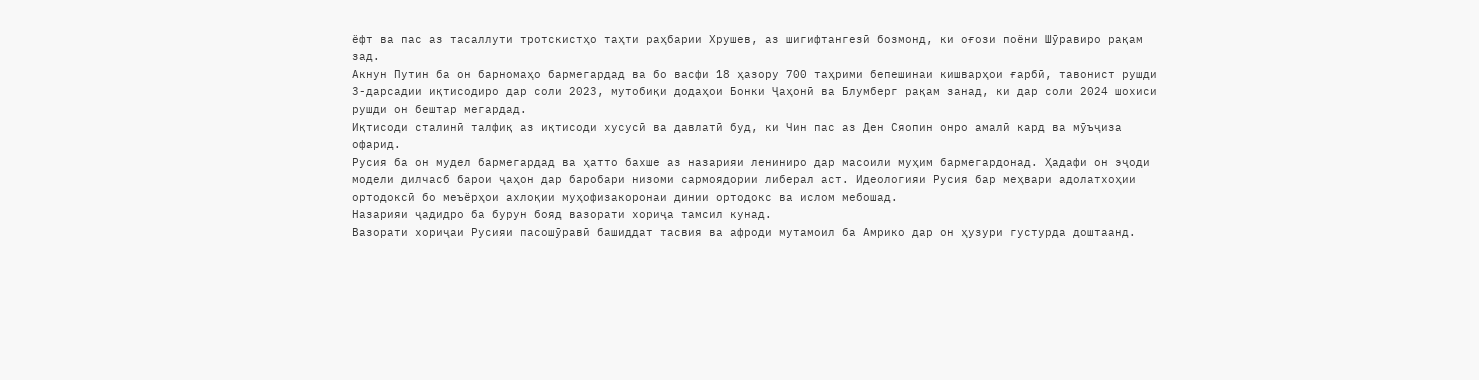ёфт ва пас аз тасаллути тротскистҳо таҳти раҳбарии Хрушев, аз шигифтангезӣ бозмонд, ки оғози поёни Шӯравиро рақам зад.
Акнун Путин ба он барномаҳо бармегардад ва бо васфи 18 ҳазору 700 таҳрими бепешинаи кишварҳои ғарбӣ, тавонист рушди 3-дарсадии иқтисодиро дар соли 2023, мутобиқи додаҳои Бонки Ҷаҳонӣ ва Блумберг рақам занад, ки дар соли 2024 шохиси рушди он бештар мегардад.
Иқтисоди сталинӣ талфиқ аз иқтисоди хусусӣ ва давлатӣ буд, ки Чин пас аз Ден Сяопин онро амалӣ кард ва мӯъҷиза офарид.
Русия ба он мудел бармегардад ва ҳатто бахше аз назарияи лениниро дар масоили муҳим бармегардонад. Ҳадафи он эҷоди модели дилчасб барои ҷаҳон дар баробари низоми сармоядории либерал аст. Идеологияи Русия бар меҳвари адолатхоҳии ортодоксӣ бо меъёрҳои ахлоқии муҳофизакоронаи динии ортодокс ва ислом мебошад.
Назарияи ҷадидро ба бурун бояд вазорати хориҷа тамсил кунад.
Вазорати хориҷаи Русияи пасошӯравӣ башиддат тасвия ва афроди мутамоил ба Амрико дар он ҳузури густурда доштаанд.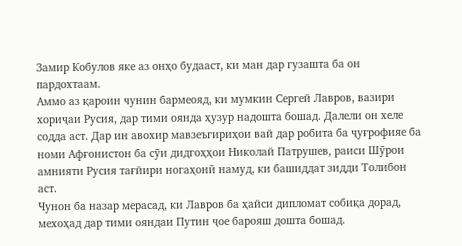Замир Кобулов яке аз онҳо будааст, ки ман дар гузашта ба он пардохтаам.
Аммо аз қароин чунин бармеояд, ки мумкин Сергей Лавров, вазири хориҷаи Русия, дар тими оянда ҳузур надошта бошад. Далели он хеле содда аст. Дар ин авохир мавзеъгириҳои вай дар робита ба ҷуғрофияе ба номи Афғонистон ба сӯи дидгоҳҳои Николай Патрушев, раиси Шӯрои амнияти Русия тағйири ногаҳонӣ намуд, ки башиддат зидди Толибон аст.
Чунон ба назар мерасад, ки Лавров ба ҳайси дипломат собиқа дорад, мехоҳад дар тими ояндаи Путин ҷое барояш дошта бошад.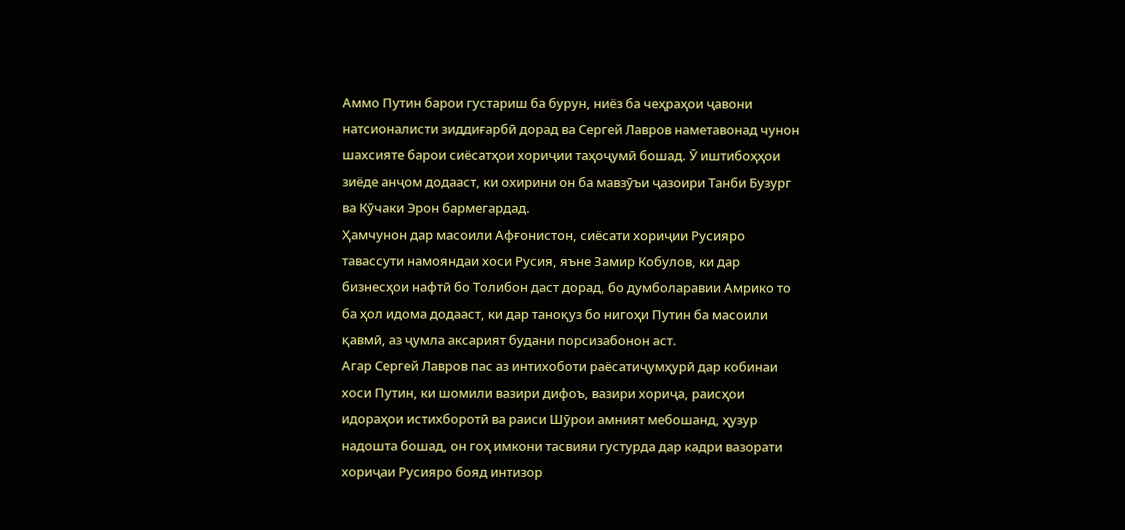Аммо Путин барои густариш ба бурун, ниёз ба чеҳраҳои ҷавони натсионалисти зиддиғарбӣ дорад ва Сергей Лавров наметавонад чунон шахсияте барои сиёсатҳои хориҷии таҳоҷумӣ бошад. Ӯ иштибоҳҳои зиёде анҷом додааст, ки охирини он ба мавзӯъи ҷазоири Танби Бузург ва Кӯчаки Эрон бармегардад.
Ҳамчунон дар масоили Афғонистон, сиёсати хориҷии Русияро тавассути намояндаи хоси Русия, яъне Замир Кобулов, ки дар бизнесҳои нафтӣ бо Толибон даст дорад, бо думболаравии Амрико то ба ҳол идома додааст, ки дар таноқуз бо нигоҳи Путин ба масоили қавмӣ, аз ҷумла аксарият будани порсизабонон аст.
Агар Сергей Лавров пас аз интихоботи раёсатиҷумҳурӣ дар кобинаи хоси Путин, ки шомили вазири дифоъ, вазири хориҷа, раисҳои идораҳои истихборотӣ ва раиси Шӯрои амният мебошанд, ҳузур надошта бошад, он гоҳ имкони тасвияи густурда дар кадри вазорати хориҷаи Русияро бояд интизор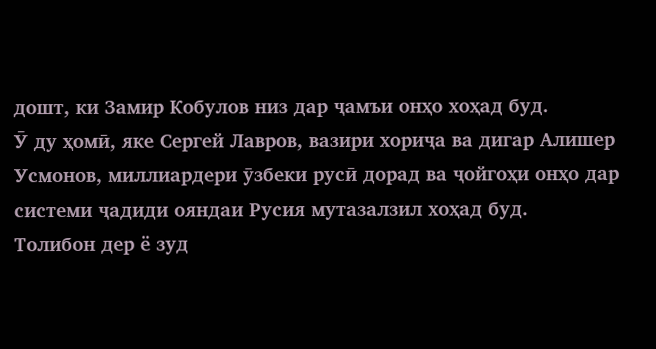дошт, ки Замир Кобулов низ дар ҷамъи онҳо хоҳад буд.
Ӯ ду ҳомӣ, яке Сергей Лавров, вазири хориҷа ва дигар Алишер Усмонов, миллиардери ӯзбеки русӣ дорад ва ҷойгоҳи онҳо дар системи ҷадиди ояндаи Русия мутазалзил хоҳад буд.
Толибон дер ё зуд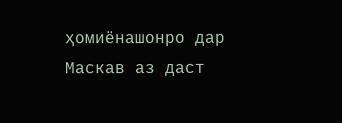ҳомиёнашонро дар Маскав аз даст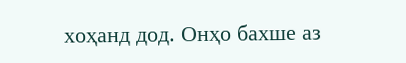хоҳанд дод. Онҳо бахше аз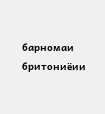барномаи бритониёии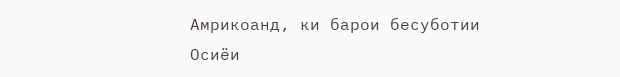Амрикоанд, ки барои бесуботии Осиёи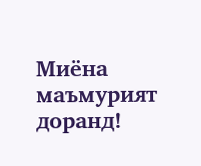Миёна маъмурият доранд!